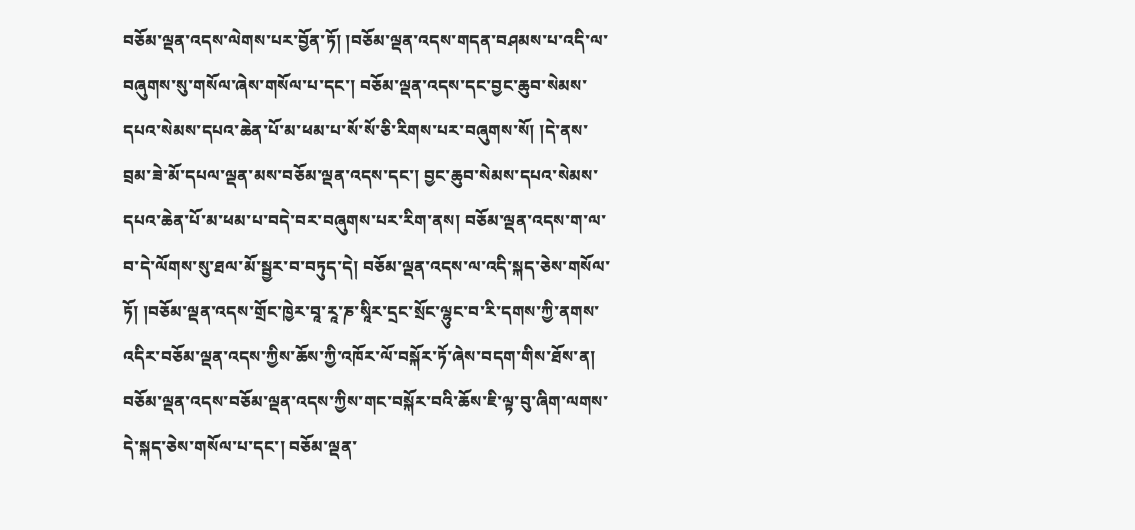བཅོམ་ལྡན་འདས་ལེགས་པར་བྱོན་ཏོ། །བཅོམ་ལྡན་འདས་གདན་བཤམས་པ་འདི་ལ་བཞུགས་སུ་གསོལ་ཞེས་གསོལ་པ་དང་། བཅོམ་ལྡན་འདས་དང་བྱང་ཆུབ་སེམས་དཔའ་སེམས་དཔའ་ཆེན་པོ་མ་ཕམ་པ་སོ་སོ་ཅི་རིགས་པར་བཞུགས་སོ། །དེ་ནས་བྲམ་ཟེ་མོ་དཔལ་ལྡན་མས་བཅོམ་ལྡན་འདས་དང་། བྱང་ཆུབ་སེམས་དཔའ་སེམས་དཔའ་ཆེན་པོ་མ་ཕམ་པ་བདེ་བར་བཞུགས་པར་རིག་ནས། བཅོམ་ལྡན་འདས་ག་ལ་བ་དེ་ལོགས་སུ་ཐལ་མོ་སྦྱར་བ་བཏུད་དེ། བཅོམ་ལྡན་འདས་ལ་འདི་སྐད་ཅེས་གསོལ་ཏོ། །བཅོམ་ལྡན་འདས་གྲོང་ཁྱེར་བཱ་རཱ་ཎ་སཱིར་དྲང་སྲོང་ལྷུང་བ་རི་དགས་ཀྱི་ནགས་འདིར་བཅོམ་ལྡན་འདས་ཀྱིས་ཆོས་ཀྱི་འཁོར་ལོ་བསྐོར་ཏོ་ཞེས་བདག་གིས་ཐོས་ན། བཅོམ་ལྡན་འདས་བཅོམ་ལྡན་འདས་ཀྱིས་གང་བསྐོར་བའི་ཆོས་ཇི་ལྟ་བུ་ཞིག་ལགས་དེ་སྐད་ཅེས་གསོལ་པ་དང་། བཅོམ་ལྡན་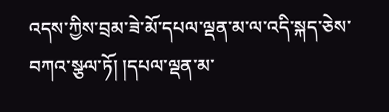འདས་ཀྱིས་བྲམ་ཟེ་མོ་དཔལ་ལྡན་མ་ལ་འདི་སྐད་ཅེས་བཀའ་སྩལ་ཏོ། །དཔལ་ལྡན་མ་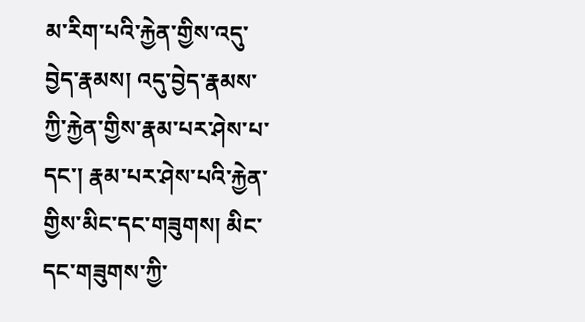མ་རིག་པའི་རྐྱེན་གྱིས་འདུ་བྱེད་རྣམས། འདུ་བྱེད་རྣམས་ཀྱི་རྐྱེན་གྱིས་རྣམ་པར་ཤེས་པ་དང་། རྣམ་པར་ཤེས་པའི་རྐྱེན་གྱིས་མིང་དང་གཟུགས། མིང་དང་གཟུགས་ཀྱི་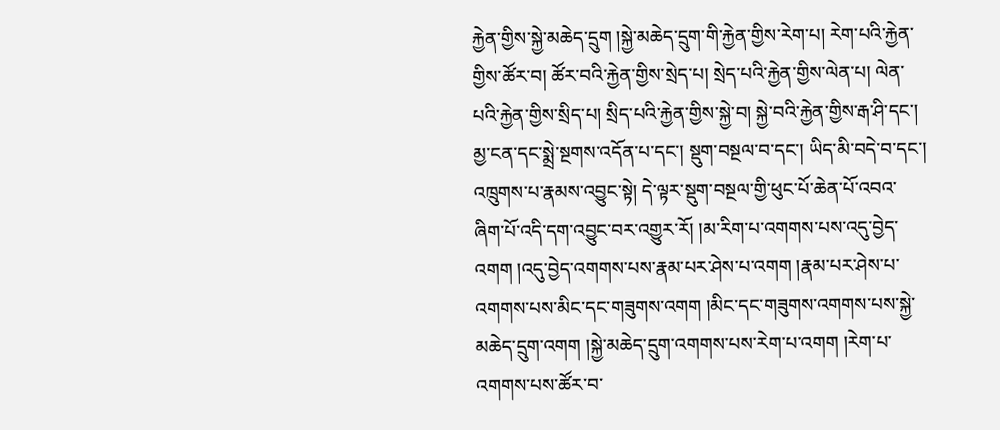རྐྱེན་གྱིས་སྐྱེ་མཆེད་དྲུག །སྐྱེ་མཆེད་དྲུག་གི་རྐྱེན་གྱིས་རེག་པ། རེག་པའི་རྐྱེན་གྱིས་ཚོར་བ། ཚོར་བའི་རྐྱེན་གྱིས་སྲེད་པ། སྲེད་པའི་རྐྱེན་གྱིས་ལེན་པ། ལེན་པའི་རྐྱེན་གྱིས་སྲིད་པ། སྲིད་པའི་རྐྱེན་གྱིས་སྐྱེ་བ། སྐྱེ་བའི་རྐྱེན་གྱིས་རྒ་ཤི་དང་། མྱ་ངན་དང་སྨྲེ་སྔགས་འདོན་པ་དང་། སྡུག་བསྔལ་བ་དང་། ཡིད་མི་བདེ་བ་དང་། འཁྲུགས་པ་རྣམས་འབྱུང་སྟེ། དེ་ལྟར་སྡུག་བསྔལ་གྱི་ཕུང་པོ་ཆེན་པོ་འབའ་ཞིག་པོ་འདི་དག་འབྱུང་བར་འགྱུར་རོ། །མ་རིག་པ་འགགས་པས་འདུ་བྱེད་འགག །འདུ་བྱེད་འགགས་པས་རྣམ་པར་ཤེས་པ་འགག །རྣམ་པར་ཤེས་པ་འགགས་པས་མིང་དང་གཟུགས་འགག །མིང་དང་གཟུགས་འགགས་པས་སྐྱེ་མཆེད་དྲུག་འགག །སྐྱེ་མཆེད་དྲུག་འགགས་པས་རེག་པ་འགག །རེག་པ་འགགས་པས་ཚོར་བ་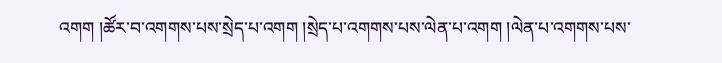འགག །ཚོར་བ་འགགས་པས་སྲེད་པ་འགག །སྲེད་པ་འགགས་པས་ལེན་པ་འགག །ལེན་པ་འགགས་པས་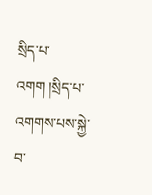སྲིད་པ་འགག །སྲིད་པ་འགགས་པས་སྐྱེ་བ་